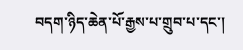བདག་ཉིད་ཆེན་པོ་རྒྱས་པ་གྲུབ་པ་དང་།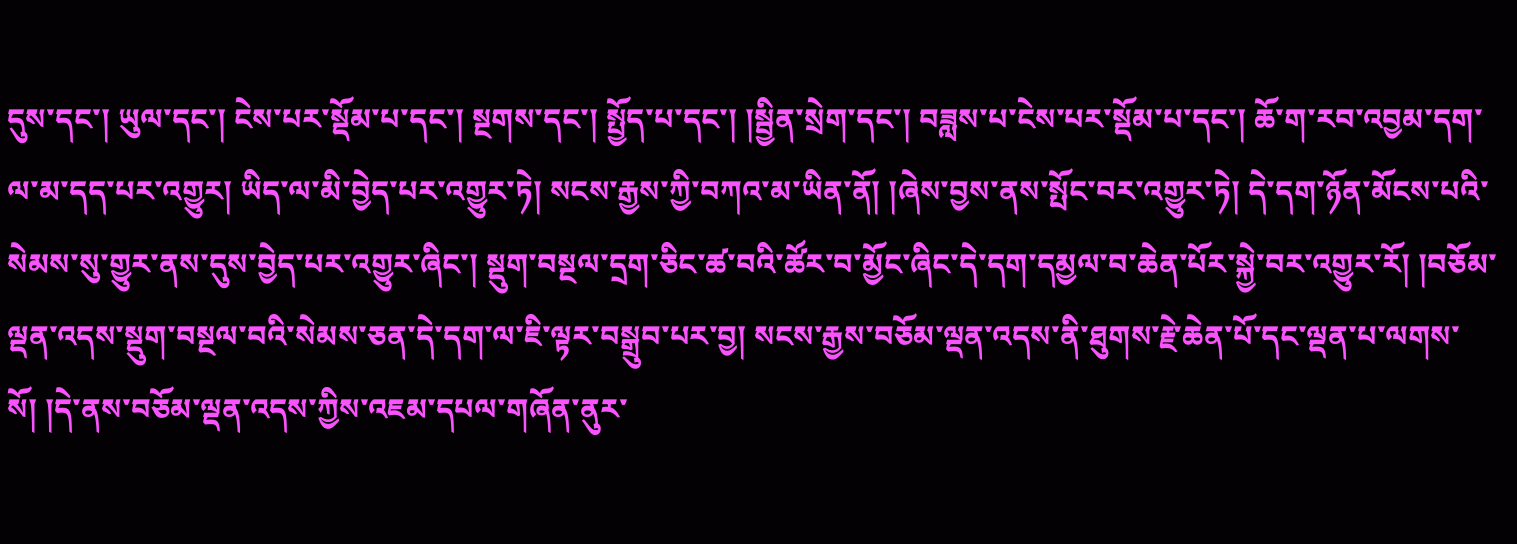དུས་དང་། ཡུལ་དང་། ངེས་པར་སྡོམ་པ་དང་། སྔགས་དང་། སྤྱོད་པ་དང་། །སྦྱིན་སྲེག་དང་། བཟླས་པ་ངེས་པར་སྡོམ་པ་དང་། ཆོ་ག་རབ་འབྱམ་དག་ལ་མ་དད་པར་འགྱུར། ཡིད་ལ་མི་བྱེད་པར་འགྱུར་ཏེ། སངས་རྒྱས་ཀྱི་བཀའ་མ་ཡིན་ནོ། །ཞེས་བྱས་ནས་སྤོང་བར་འགྱུར་ཏེ། དེ་དག་ཉོན་མོངས་པའི་སེམས་སུ་གྱུར་ནས་དུས་བྱེད་པར་འགྱུར་ཞིང་། སྡུག་བསྔལ་དྲག་ཅིང་ཚ་བའི་ཚོར་བ་མྱོང་ཞིང་དེ་དག་དམྱལ་བ་ཆེན་པོར་སྐྱེ་བར་འགྱུར་རོ། །བཅོམ་ལྡན་འདས་སྡུག་བསྔལ་བའི་སེམས་ཅན་དེ་དག་ལ་ཇི་ལྟར་བསྒྲུབ་པར་བྱ། སངས་རྒྱས་བཅོམ་ལྡན་འདས་ནི་ཐུགས་རྗེ་ཆེན་པོ་དང་ལྡན་པ་ལགས་སོ། །དེ་ནས་བཅོམ་ལྡན་འདས་ཀྱིས་འཇམ་དཔལ་གཞོན་ནུར་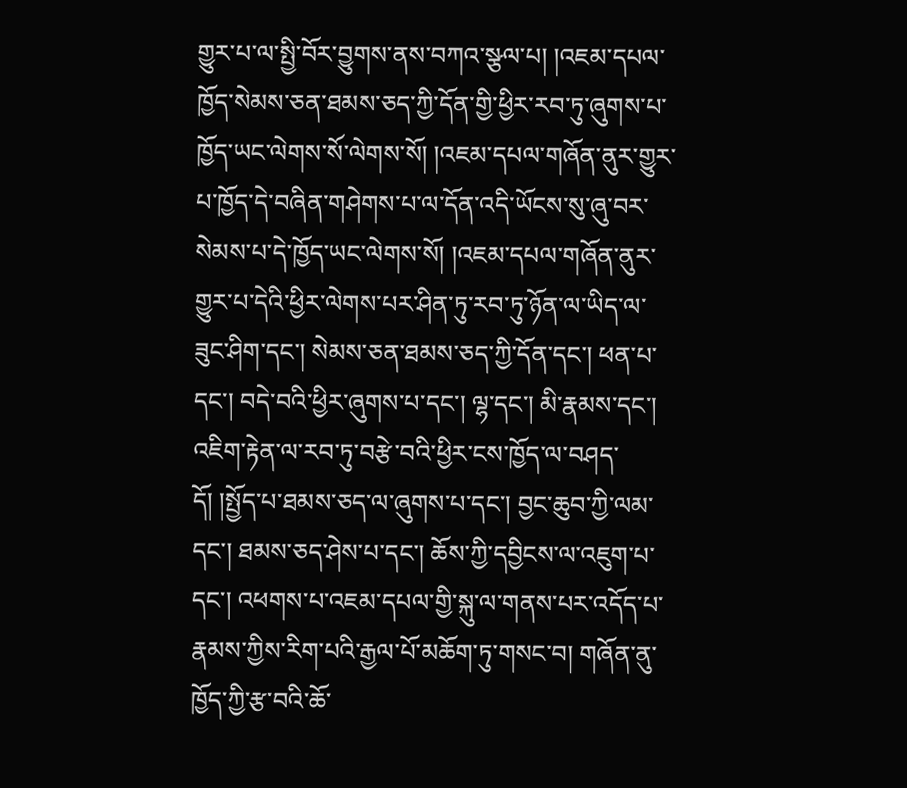གྱུར་པ་ལ་སྤྱི་བོར་བྱུགས་ནས་བཀའ་སྩལ་པ། །འཇམ་དཔལ་ཁྱོད་སེམས་ཅན་ཐམས་ཅད་ཀྱི་དོན་གྱི་ཕྱིར་རབ་ཏུ་ཞུགས་པ་ཁྱོད་ཡང་ལེགས་སོ་ལེགས་སོ། །འཇམ་དཔལ་གཞོན་ནུར་གྱུར་པ་ཁྱོད་དེ་བཞིན་གཤེགས་པ་ལ་དོན་འདི་ཡོངས་སུ་ཞུ་བར་སེམས་པ་དེ་ཁྱོད་ཡང་ལེགས་སོ། །འཇམ་དཔལ་གཞོན་ནུར་གྱུར་པ་དེའི་ཕྱིར་ལེགས་པར་ཤིན་ཏུ་རབ་ཏུ་ཉོན་ལ་ཡིད་ལ་ཟུང་ཤིག་དང་། སེམས་ཅན་ཐམས་ཅད་ཀྱི་དོན་དང་། ཕན་པ་དང་། བདེ་བའི་ཕྱིར་ཞུགས་པ་དང་། ལྷ་དང་། མི་རྣམས་དང་། འཇིག་རྟེན་ལ་རབ་ཏུ་བརྩེ་བའི་ཕྱིར་ངས་ཁྱོད་ལ་བཤད་དོ། །སྤྱོད་པ་ཐམས་ཅད་ལ་ཞུགས་པ་དང་། བྱང་ཆུབ་ཀྱི་ལམ་དང་། ཐམས་ཅད་ཤེས་པ་དང་། ཆོས་ཀྱི་དབྱིངས་ལ་འཇུག་པ་དང་། འཕགས་པ་འཇམ་དཔལ་གྱི་སྐུ་ལ་གནས་པར་འདོད་པ་རྣམས་ཀྱིས་རིག་པའི་རྒྱལ་པོ་མཆོག་ཏུ་གསང་བ། གཞོན་ནུ་ཁྱོད་ཀྱི་རྩ་བའི་ཆོ་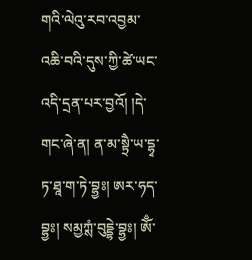གའི་ལེའུ་རབ་འབྱམ་འཆི་བའི་དུས་ཀྱི་ཚེ་ཡང་འདི་དྲན་པར་བྱའོ། །དེ་གང་ཞེ་ན། ན་མ་སྟྲཻ་ཡ་དྷྭ་ཏ་ཐཱ་ག་ཏེ་བྷྱཿ། ཨར་ཧད་བྷྱཿ། སམྱཀྶཾ་བུདྡྷེ་བྷྱཿ། ཨོྃ་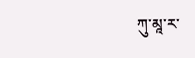ཀུ་མཱ་ར་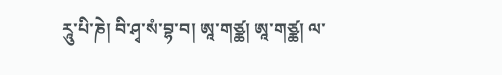རཱུ་པི་ཎེ། བི་ཤྭ་སཾ་བྷ་བ། ཨཱ་གཙྪ། ཨཱ་གཙྪ། ལ་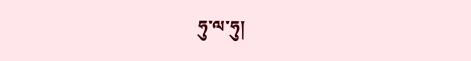ཧུ་ལ་ཧུ།